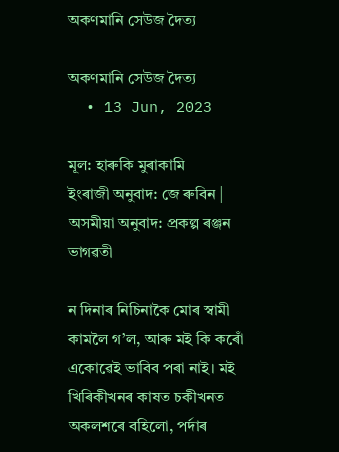অকণমানি সেউজ দৈত্য

অকণমানি সেউজ দৈত্য
  • 13 Jun, 2023

মূল: হাৰুকি মুৰাকামি
ইংৰাজী অনুবাদ: জে ৰুবিন | অসমীয়া অনুবাদ: প্ৰকল্প ৰঞ্জন ভাগৱতী

ন দিনাৰ নিচিনাকৈ মোৰ স্বামী কামলৈ গ’ল, আৰু মই কি কৰোঁ একোৱেই ভাবিব পৰা নাই। মই খিৰিকীখনৰ কাষত চকীখনত অকলশৰে বহিলো, পৰ্দাৰ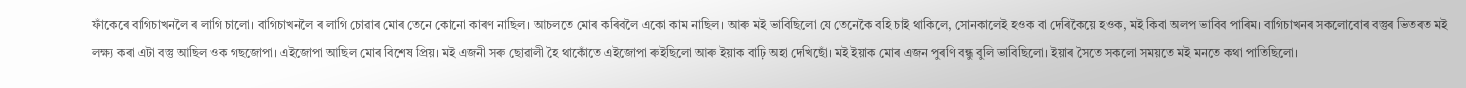ফাঁকেৰে বাগিচাখনলৈ ৰ লাগি চালো। বাগিচাখনলৈ ৰ লাগি চোৱাৰ মোৰ তেনে কোনো কাৰণ নাছিল। আচলতে মোৰ কৰিবলৈ একো কাম নাছিল। আৰু মই ভাবিছিলো যে তেনেকৈ বহি চাই থাকিলে, সোনকালেই হওক বা দেৰিকৈয়ে হওক, মই কিবা অলপ ভাবিব পাৰিম। বাগিচাখনৰ সকলোবোৰ বস্তুৰ ভিতৰত মই লক্ষ্য কৰা এটা বস্তু আছিল ওক গছজোপা। এইজোপা আছিল মোৰ বিশেষ প্ৰিয়। মই এজনী সৰু ছোৱালী হৈ থাকোঁতে এইজোপা ৰুইছিলো আৰু ইয়াক বাঢ়ি অহা দেখিছোঁ। মই ইয়াক মোৰ এজন পুৰণি বন্ধু বুলি ভাবিছিলো। ইয়াৰ সৈতে সকলো সময়তে মই মনতে কথা পাতিছিলো।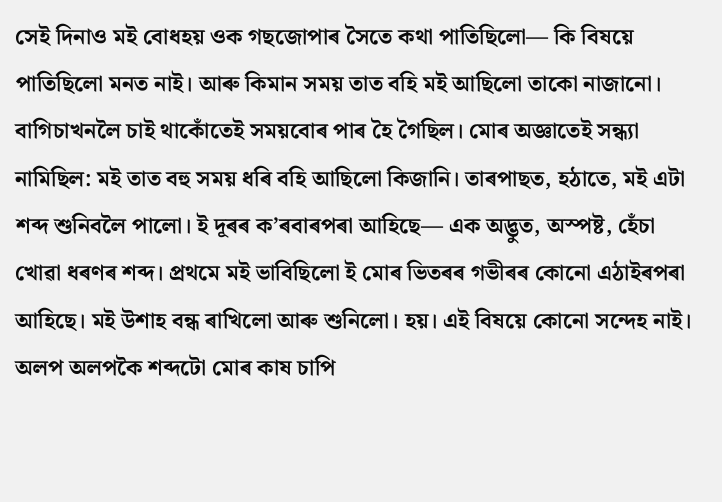সেই দিনাও মই বোধহয় ওক গছজোপাৰ সৈতে কথা পাতিছিলো— কি বিষয়ে পাতিছিলো মনত নাই। আৰু কিমান সময় তাত বহি মই আছিলো তাকো নাজানো। বাগিচাখনলৈ চাই থাকোঁতেই সময়বোৰ পাৰ হৈ গৈছিল। মোৰ অজ্ঞাতেই সন্ধ্যা নামিছিল: মই তাত বহু সময় ধৰি বহি আছিলো কিজানি। তাৰপাছত, হঠাতে, মই এটা শব্দ শুনিবলৈ পালো। ই দূৰৰ ক’ৰবাৰপৰা আহিছে— এক অদ্ভুত, অস্পষ্ট, হেঁচা খোৱা ধৰণৰ শব্দ। প্ৰথমে মই ভাবিছিলো ই মোৰ ভিতৰৰ গভীৰৰ কোনো এঠাইৰপৰা আহিছে। মই উশাহ বন্ধ ৰাখিলো আৰু শুনিলো। হয়। এই বিষয়ে কোনো সন্দেহ নাই। অলপ অলপকৈ শব্দটো মোৰ কাষ চাপি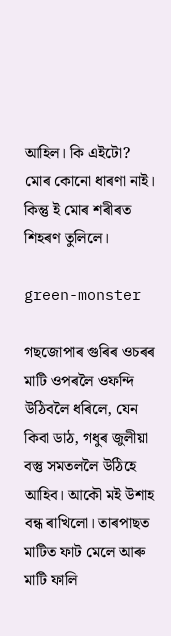আহিল। কি এইটো? মোৰ কোনো ধাৰণা নাই। কিন্তু ই মোৰ শৰীৰত শিহৰণ তুলিলে।

green-monster

গছজোপাৰ গুৰিৰ ওচৰৰ মাটি ওপৰলৈ ওফন্দি উঠিবলৈ ধৰিলে, যেন কিবা ডাঠ, গধুৰ জুলীয়া বস্তু সমতললৈ উঠিহে আহিব। আকৌ মই উশাহ বন্ধ ৰাখিলো। তাৰপাছত মাটিত ফাট মেলে আৰু মাটি ফালি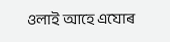ওলাই আহে এযোৰ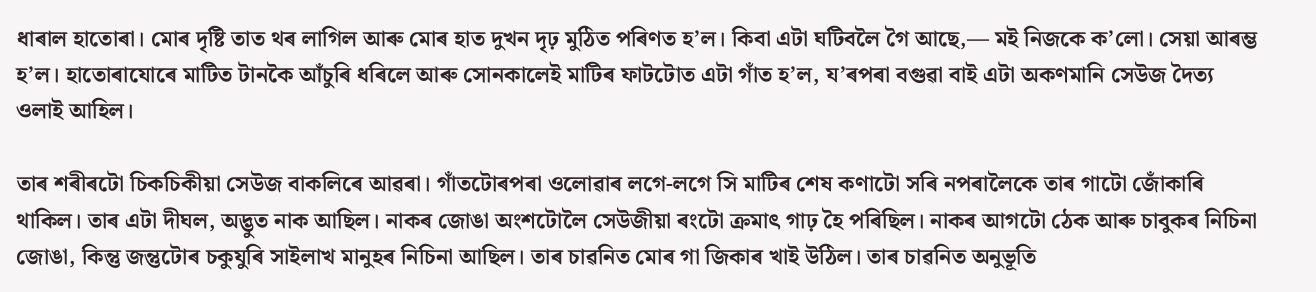ধাৰাল হাতোৰা। মোৰ দৃষ্টি তাত থৰ লাগিল আৰু মোৰ হাত দুখন দৃঢ় মুঠিত পৰিণত হ’ল। কিবা এটা ঘটিবলৈ গৈ আছে,— মই নিজকে ক’লো। সেয়া আৰম্ভ হ’ল। হাতোৰাযোৰে মাটিত টানকৈ আঁচুৰি ধৰিলে আৰু সোনকালেই মাটিৰ ফাটটোত এটা গাঁত হ’ল, য’ৰপৰা বগুৱা বাই এটা অকণমানি সেউজ দৈত্য ওলাই আহিল।

তাৰ শৰীৰটো চিকচিকীয়া সেউজ বাকলিৰে আৱৰা। গাঁতটোৰপৰা ওলোৱাৰ লগে-লগে সি মাটিৰ শেষ কণাটো সৰি নপৰালৈকে তাৰ গাটো জোঁকাৰি থাকিল। তাৰ এটা দীঘল, অদ্ভুত নাক আছিল। নাকৰ জোঙা অংশটোলৈ সেউজীয়া ৰংটো ক্ৰমাৎ গাঢ় হৈ পৰিছিল। নাকৰ আগটো ঠেক আৰু চাবুকৰ নিচিনা জোঙা, কিন্তু জন্তুটোৰ চকুযুৰি সাইলাখ মানুহৰ নিচিনা আছিল। তাৰ চাৱনিত মোৰ গা জিকাৰ খাই উঠিল। তাৰ চাৱনিত অনুভূতি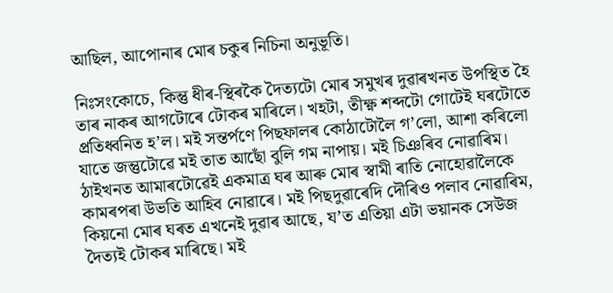আছিল, আপোনাৰ মোৰ চকুৰ নিচিনা অনুভূতি।

নিঃসংকোচে, কিন্তু ধীৰ-স্থিৰকৈ দৈত্যটো মোৰ সমুখৰ দুৱাৰখনত উপস্থিত হৈ তাৰ নাকৰ আগটোৰে টোকৰ মাৰিলে। খহটা, তীক্ষ্ণ শব্দটো গোটেই ঘৰটোতে প্ৰতিধ্বনিত হ’ল। মই সন্তৰ্পণে পিছফালৰ কোঠাটোলৈ গ’লো, আশা কৰিলো যাতে জন্তুটোৱে মই তাত আছোঁ বুলি গম নাপায়। মই চিঞৰিব নোৱাৰিম। ঠাইখনত আমাৰটোৱেই একমাত্ৰ ঘৰ আৰু মোৰ স্বামী ৰাতি নোহোৱালৈকে কামৰপৰা উভতি আহিব নোৱাৰে। মই পিছদুৱাৰেদি দৌৰিও পলাব নোৱাৰিম, কিয়নো মোৰ ঘৰত এখনেই দুৱাৰ আছে, য’ত এতিয়া এটা ভয়ানক সেউজ দৈত্যই টোকৰ মাৰিছে। মই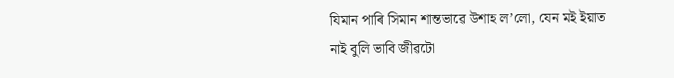যিমান পাৰি সিমান শান্তভাৱে উশাহ ল’লো, যেন মই ইয়াত নাই বুলি ভাবি জীৱটো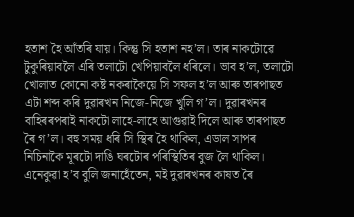হতাশ হৈ আঁতৰি যায়। কিন্তু সি হতাশ নহ’ল। তাৰ নাকটোৱে টুকুৰিয়াবলৈ এৰি তলাটো খেপিয়াবলৈ ধৰিলে। ভাব হ’ল, তলাটো খোলাত কোনো কষ্ট নকৰাকৈয়ে সি সফল হ’ল আৰু তাৰপাছত এটা শব্দ কৰি দুৱাৰখন নিজে-নিজে খুলি গ’ল। দুৱাৰখনৰ বাহিৰৰপৰাই নাকটো লাহে-লাহে আগুৱাই দিলে আৰু তাৰপাছত ৰৈ গ’ল। বহু সময় ধৰি সি স্থিৰ হৈ থাকিল, এডাল সাপৰ নিচিনাকৈ মূৰটো দাঙি ঘৰটোৰ পৰিস্থিতিৰ বুজ লৈ থাকিল। এনেকুৱা হ’ব বুলি জনাহেঁতেন, মই দুৱাৰখনৰ কাষত ৰৈ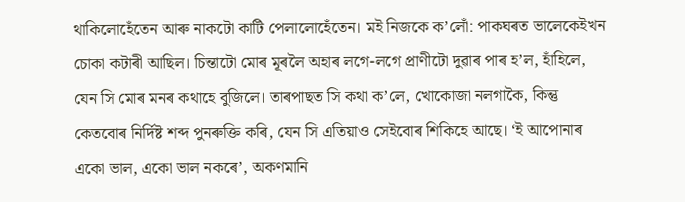থাকিলোহেঁতেন আৰু নাকটো কাটি পেলালোহেঁতেন। মই নিজকে ক’লোঁ: পাকঘৰত ভালেকেইখন চোকা কটাৰী আছিল। চিন্তাটো মোৰ মূৰলৈ অহাৰ লগে-লগে প্ৰাণীটো দুৱাৰ পাৰ হ’ল, হাঁহিলে, যেন সি মোৰ মনৰ কথাহে বুজিলে। তাৰপাছত সি কথা ক’লে, খোকোজা নলগাকৈ, কিন্তু কেতবোৰ নিৰ্দিষ্ট শব্দ পুনৰুক্তি কৰি, যেন সি এতিয়াও সেইবোৰ শিকিহে আছে। ‘ই আপোনাৰ একো ভাল, একো ভাল নকৰে’, অকণমানি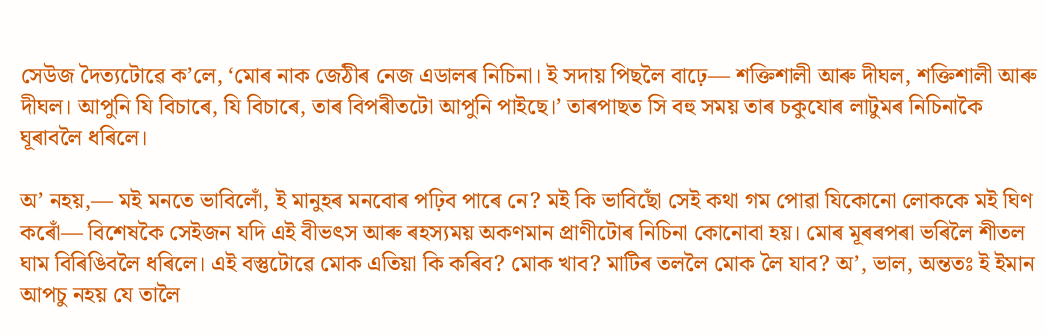সেউজ দৈত্যটোৱে ক’লে, ‘মোৰ নাক জেঠীৰ নেজ এডালৰ নিচিনা। ই সদায় পিছলৈ বাঢ়ে— শক্তিশালী আৰু দীঘল, শক্তিশালী আৰু দীঘল। আপুনি যি বিচাৰে, যি বিচাৰে, তাৰ বিপৰীতটো আপুনি পাইছে।’ তাৰপাছত সি বহু সময় তাৰ চকুযোৰ লাটুমৰ নিচিনাকৈ ঘূৰাবলৈ ধৰিলে।

অ’ নহয়,— মই মনতে ভাবিলোঁ, ই মানুহৰ মনবোৰ পঢ়িব পাৰে নে? মই কি ভাবিছোঁ সেই কথা গম পোৱা যিকোনো লোককে মই ঘিণ কৰোঁ— বিশেষকৈ সেইজন যদি এই বীভৎস আৰু ৰহস্যময় অকণমান প্ৰাণীটোৰ নিচিনা কোনোবা হয়। মোৰ মূৰৰপৰা ভৰিলৈ শীতল ঘাম বিৰিঙিবলৈ ধৰিলে। এই বস্তুটোৱে মোক এতিয়া কি কৰিব? মোক খাব? মাটিৰ তললৈ মোক লৈ যাব? অ’, ভাল, অন্ততঃ ই ইমান আপচু নহয় যে তালৈ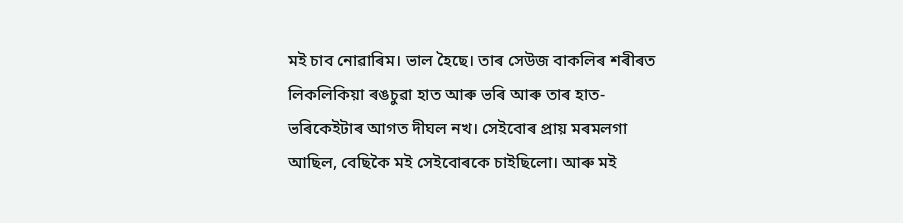মই চাব নোৱাৰিম। ভাল হৈছে। তাৰ সেউজ বাকলিৰ শৰীৰত লিকলিকিয়া ৰঙচুৱা হাত আৰু ভৰি আৰু তাৰ হাত-ভৰিকেইটাৰ আগত দীঘল নখ। সেইবোৰ প্ৰায় মৰমলগা আছিল, বেছিকৈ মই সেইবোৰকে চাইছিলো। আৰু মই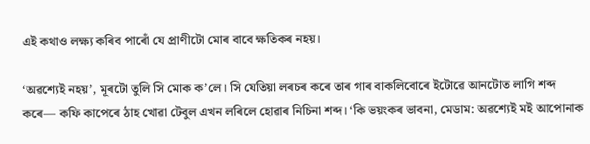এই কথাও লক্ষ্য কৰিব পাৰোঁ যে প্ৰাণীটো মোৰ বাবে ক্ষতিকৰ নহয়।

‘অৱশ্যেই নহয়’, মূৰটো তুলি সি মোক ক’লে। সি যেতিয়া লৰচৰ কৰে তাৰ গাৰ বাকলিবোৰে ইটোৱে আনটোত লাগি শব্দ কৰে— কফি কাপেৰে ঠাহ খোৱা টেবুল এখন লৰিলে হোৱাৰ নিচিনা শব্দ। ‘কি ভয়ংকৰ ভাবনা, মেডাম: অৱশ্যেই মই আপোনাক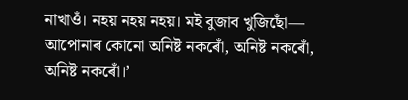নাখাওঁ। নহয় নহয় নহয়। মই বুজাব খুজিছোঁ— আপোনাৰ কোনো অনিষ্ট নকৰোঁ, অনিষ্ট নকৰোঁ, অনিষ্ট নকৰোঁ।’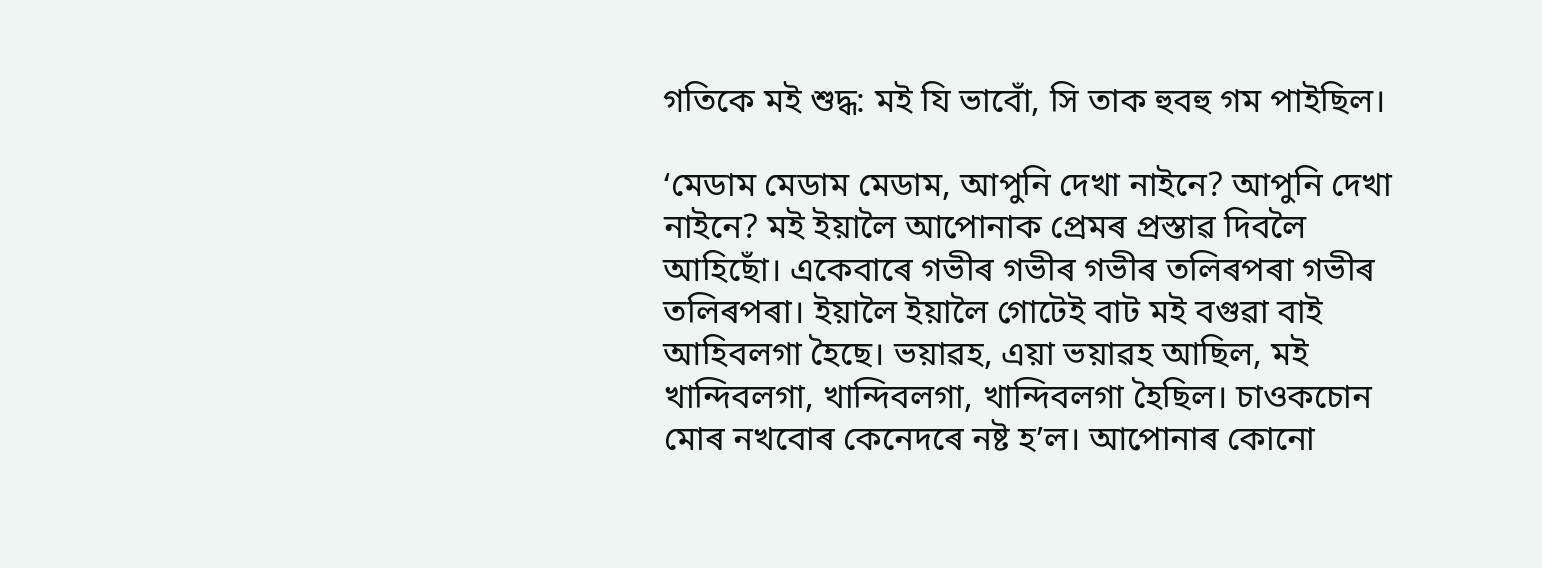গতিকে মই শুদ্ধ: মই যি ভাবোঁ, সি তাক হুবহু গম পাইছিল।

‘মেডাম মেডাম মেডাম, আপুনি দেখা নাইনে? আপুনি দেখা নাইনে? মই ইয়ালৈ আপোনাক প্ৰেমৰ প্ৰস্তাৱ দিবলৈ আহিছোঁ। একেবাৰে গভীৰ গভীৰ গভীৰ তলিৰপৰা গভীৰ তলিৰপৰা। ইয়ালৈ ইয়ালৈ গোটেই বাট মই বগুৱা বাই আহিবলগা হৈছে। ভয়াৱহ, এয়া ভয়াৱহ আছিল, মই খান্দিবলগা, খান্দিবলগা, খান্দিবলগা হৈছিল। চাওকচোন মোৰ নখবোৰ কেনেদৰে নষ্ট হ’ল। আপোনাৰ কোনো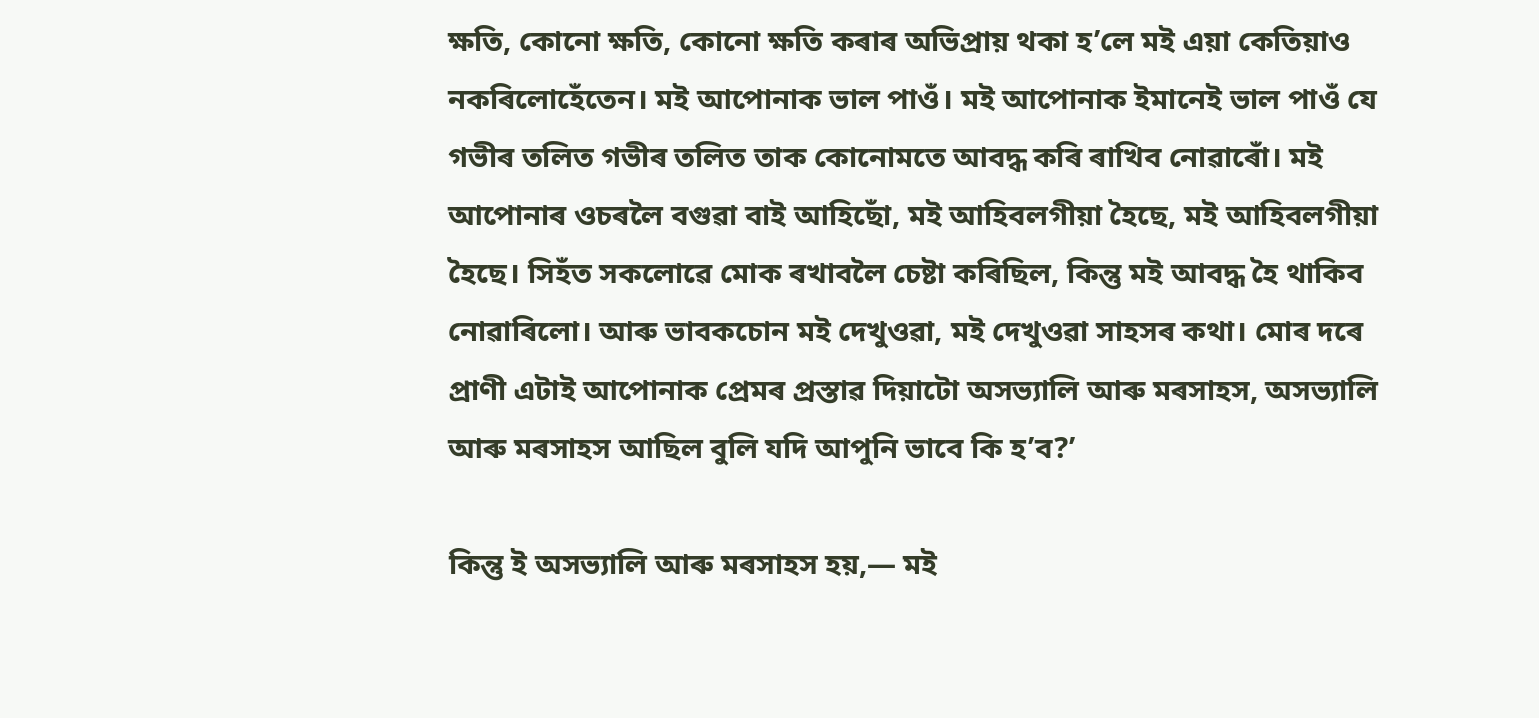ক্ষতি, কোনো ক্ষতি, কোনো ক্ষতি কৰাৰ অভিপ্ৰায় থকা হ’লে মই এয়া কেতিয়াও নকৰিলোহেঁতেন। মই আপোনাক ভাল পাওঁ। মই আপোনাক ইমানেই ভাল পাওঁ যে গভীৰ তলিত গভীৰ তলিত তাক কোনোমতে আবদ্ধ কৰি ৰাখিব নোৱাৰোঁ। মই আপোনাৰ ওচৰলৈ বগুৱা বাই আহিছোঁ, মই আহিবলগীয়া হৈছে, মই আহিবলগীয়া হৈছে। সিহঁত সকলোৱে মোক ৰখাবলৈ চেষ্টা কৰিছিল, কিন্তু মই আবদ্ধ হৈ থাকিব নোৱাৰিলো। আৰু ভাবকচোন মই দেখুওৱা, মই দেখুওৱা সাহসৰ কথা। মোৰ দৰে প্ৰাণী এটাই আপোনাক প্ৰেমৰ প্ৰস্তাৱ দিয়াটো অসভ্যালি আৰু মৰসাহস, অসভ্যালি আৰু মৰসাহস আছিল বুলি যদি আপুনি ভাবে কি হ’ব?’

কিন্তু ই অসভ্যালি আৰু মৰসাহস হয়,— মই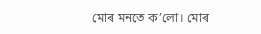মোৰ মনতে ক’লো। মোৰ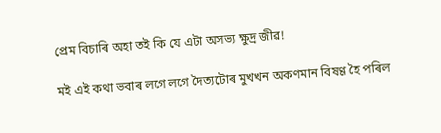প্ৰেম বিচাৰি অহা তই কি যে এটা অসভ্য ক্ষুদ্ৰ জীৱ!

মই এই কথা ভবাৰ লগে লগে দৈত্যটোৰ মুখখন অকণমান বিষণ্ণ হৈ পৰিল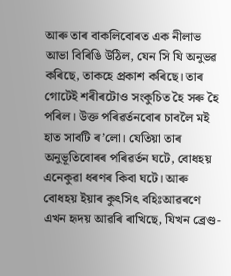আৰু তাৰ বাকলিবোৰত এক নীলাভ আভা বিৰিঙি উঠিল, যেন সি যি অনুভৱ কৰিছে, তাকহে প্ৰকাশ কৰিছে। তাৰ গোটেই শৰীৰটোও সংকুচিত হৈ সৰু হৈ পৰিল। উক্ত পৰিৱৰ্তনবোৰ চাবলৈ মই হাত সাবটি ৰ’লো। যেতিয়া তাৰ অনুভূতিবোৰৰ পৰিৱৰ্তন ঘটে, বোধহয় এনেকুৱা ধৰণৰ কিবা ঘটে। আৰু বোধহয় ইয়াৰ কুৎসিৎ বহিঃআৱৰণে এখন হৃদয় আৱৰি ৰাখিছে, যিখন ব্ৰেণ্ড-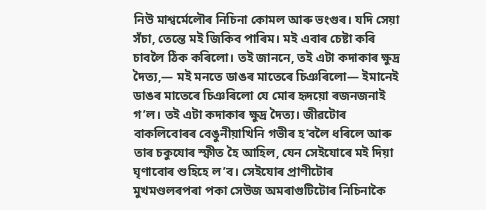নিউ মাশ্বৰ্মেলৌৰ নিচিনা কোমল আৰু ভংগুৰ। যদি সেয়া সঁচা, তেন্তে মই জিকিব পাৰিম। মই এবাৰ চেষ্টা কৰি চাবলৈ ঠিক কৰিলো। তই জাননে, তই এটা কদাকাৰ ক্ষুদ্ৰ দৈত্য,— মই মনতে ডাঙৰ মাতেৰে চিঞৰিলো— ইমানেই ডাঙৰ মাতেৰে চিঞৰিলো যে মোৰ হৃদয়ো ৰজনজনাই গ’ল। তই এটা কদাকাৰ ক্ষুদ্ৰ দৈত্য। জীৱটোৰ বাকলিবোৰৰ বেঙুনীয়াখিনি গভীৰ হ’বলৈ ধৰিলে আৰু তাৰ চকুযোৰ স্ফীত হৈ আহিল, যেন সেইযোৰে মই দিয়া ঘৃণাবোৰ শুহিহে ল’ব। সেইযোৰ প্ৰাণীটোৰ মুখমণ্ডলৰপৰা পকা সেউজ অমৰাগুটিটোৰ নিচিনাকৈ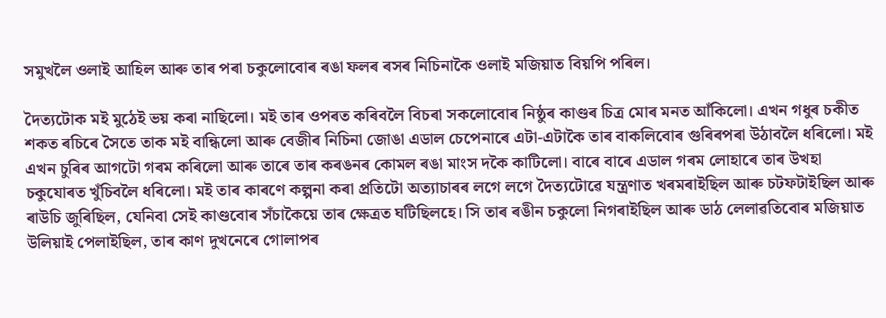সমুখলৈ ওলাই আহিল আৰু তাৰ পৰা চকুলোবোৰ ৰঙা ফলৰ ৰসৰ নিচিনাকৈ ওলাই মজিয়াত বিয়পি পৰিল।

দৈত্যটোক মই মুঠেই ভয় কৰা নাছিলো। মই তাৰ ওপৰত কৰিবলৈ বিচৰা সকলোবোৰ নিষ্ঠুৰ কাণ্ডৰ চিত্ৰ মোৰ মনত আঁকিলো। এখন গধুৰ চকীত শকত ৰচিৰে সৈতে তাক মই বান্ধিলো আৰু বেজীৰ নিচিনা জোঙা এডাল চেপেনাৰে এটা-এটাকৈ তাৰ বাকলিবোৰ গুৰিৰপৰা উঠাবলৈ ধৰিলো। মই এখন চুৰিৰ আগটো গৰম কৰিলো আৰু তাৰে তাৰ কৰঙনৰ কোমল ৰঙা মাংস দকৈ কাটিলো। বাৰে বাৰে এডাল গৰম লোহাৰে তাৰ উখহা চকুযোৰত খুঁচিবলৈ ধৰিলো। মই তাৰ কাৰণে কল্পনা কৰা প্ৰতিটো অত্যাচাৰৰ লগে লগে দৈত্যটোৱে যন্ত্ৰণাত খৰমৰাইছিল আৰু চটফটাইছিল আৰু ৰাউচি জুৰিছিল, যেনিবা সেই কাণ্ডবোৰ সঁচাকৈয়ে তাৰ ক্ষেত্ৰত ঘটিছিলহে। সি তাৰ ৰঙীন চকুলো নিগৰাইছিল আৰু ডাঠ লেলাৱতিবোৰ মজিয়াত উলিয়াই পেলাইছিল, তাৰ কাণ দুখনেৰে গোলাপৰ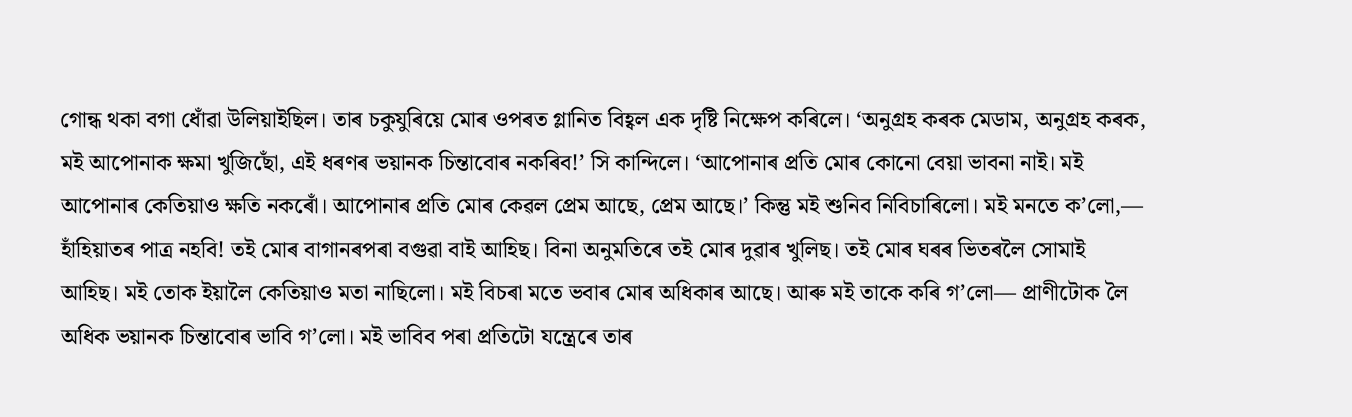গোন্ধ থকা বগা ধোঁৱা উলিয়াইছিল। তাৰ চকুযুৰিয়ে মোৰ ওপৰত গ্লানিত বিহ্বল এক দৃষ্টি নিক্ষেপ কৰিলে। ‘অনুগ্ৰহ কৰক মেডাম, অনুগ্ৰহ কৰক, মই আপোনাক ক্ষমা খুজিছোঁ, এই ধৰণৰ ভয়ানক চিন্তাবোৰ নকৰিব!’ সি কান্দিলে। ‘আপোনাৰ প্ৰতি মোৰ কোনো বেয়া ভাবনা নাই। মই আপোনাৰ কেতিয়াও ক্ষতি নকৰোঁ। আপোনাৰ প্ৰতি মোৰ কেৱল প্ৰেম আছে, প্ৰেম আছে।’ কিন্তু মই শুনিব নিবিচাৰিলো। মই মনতে ক’লো,— হাঁহিয়াতৰ পাত্ৰ নহবি! তই মোৰ বাগানৰপৰা বগুৱা বাই আহিছ। বিনা অনুমতিৰে তই মোৰ দুৱাৰ খুলিছ। তই মোৰ ঘৰৰ ভিতৰলৈ সোমাই আহিছ। মই তোক ইয়ালৈ কেতিয়াও মতা নাছিলো। মই বিচৰা মতে ভবাৰ মোৰ অধিকাৰ আছে। আৰু মই তাকে কৰি গ’লো— প্ৰাণীটোক লৈ অধিক ভয়ানক চিন্তাবোৰ ভাবি গ’লো। মই ভাবিব পৰা প্ৰতিটো যন্ত্ৰেৰে তাৰ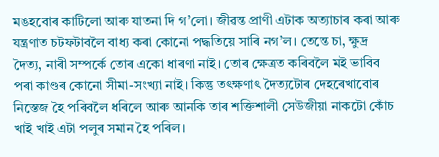মঙহবোৰ কাটিলো আৰু যাতনা দি গ’লো। জীৱন্ত প্ৰাণী এটাক অত্যাচাৰ কৰা আৰু যন্ত্ৰণাত চটফটাবলৈ বাধ্য কৰা কোনো পদ্ধতিয়ে সাৰি নগ’ল। তেন্তে চা, ক্ষুদ্ৰ দৈত্য, নাৰী সম্পৰ্কে তোৰ একো ধাৰণা নাই। তোৰ ক্ষেত্ৰত কৰিবলৈ মই ভাবিব পৰা কাণ্ডৰ কোনো সীমা-সংখ্যা নাই। কিন্তু তৎক্ষণাৎ দৈত্যটোৰ দেহৰেখাবোৰ নিস্তেজ হৈ পৰিবলৈ ধৰিলে আৰু আনকি তাৰ শক্তিশালী সেউজীয়া নাকটো কোঁচ খাই খাই এটা পলুৰ সমান হৈ পৰিল।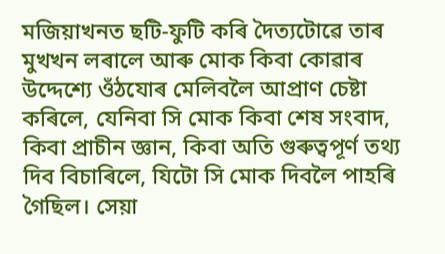মজিয়াখনত ছটি-ফুটি কৰি দৈত্যটোৱে তাৰ মুখখন লৰালে আৰু মোক কিবা কোৱাৰ উদ্দেশ্যে ওঁঠযোৰ মেলিবলৈ আপ্ৰাণ চেষ্টা কৰিলে, যেনিবা সি মোক কিবা শেষ সংবাদ, কিবা প্ৰাচীন জ্ঞান, কিবা অতি গুৰুত্বপূৰ্ণ তথ্য দিব বিচাৰিলে, যিটো সি মোক দিবলৈ পাহৰি গৈছিল। সেয়া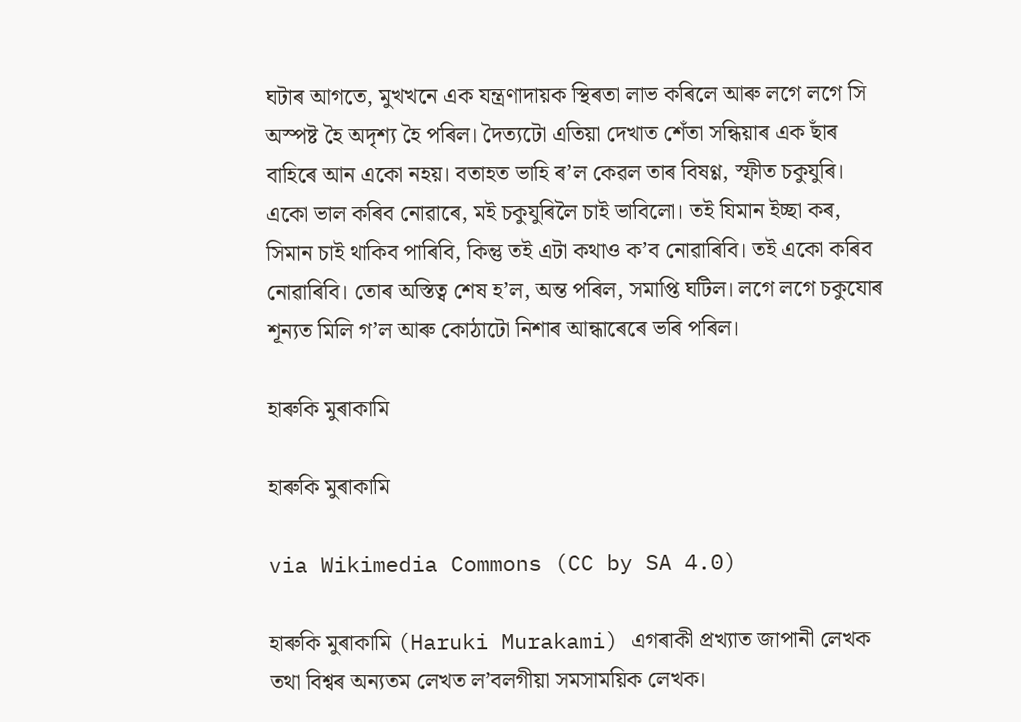ঘটাৰ আগতে, মুখখনে এক যন্ত্ৰণাদায়ক স্থিৰতা লাভ কৰিলে আৰু লগে লগে সি অস্পষ্ট হৈ অদৃশ্য হৈ পৰিল। দৈত্যটো এতিয়া দেখাত শেঁতা সন্ধিয়াৰ এক ছাঁৰ বাহিৰে আন একো নহয়। বতাহত ভাহি ৰ’ল কেৱল তাৰ বিষণ্ণ, স্ফীত চকুযুৰি। একো ভাল কৰিব নোৱাৰে, মই চকুযুৰিলৈ চাই ভাবিলো। তই যিমান ইচ্ছা কৰ, সিমান চাই থাকিব পাৰিবি, কিন্তু তই এটা কথাও ক’ব নোৱাৰিবি। তই একো কৰিব নোৱাৰিবি। তোৰ অস্তিত্ব শেষ হ’ল, অন্ত পৰিল, সমাপ্তি ঘটিল। লগে লগে চকুযোৰ শূন্যত মিলি গ’ল আৰু কোঠাটো নিশাৰ আন্ধাৰেৰে ভৰি পৰিল।

হাৰুকি মুৰাকামি

হাৰুকি মুৰাকামি

via Wikimedia Commons (CC by SA 4.0)

হাৰুকি মুৰাকামি (Haruki Murakami) এগৰাকী প্ৰখ্যাত জাপানী লেখক তথা বিশ্বৰ অন্যতম লেখত ল’বলগীয়া সমসাময়িক লেখক।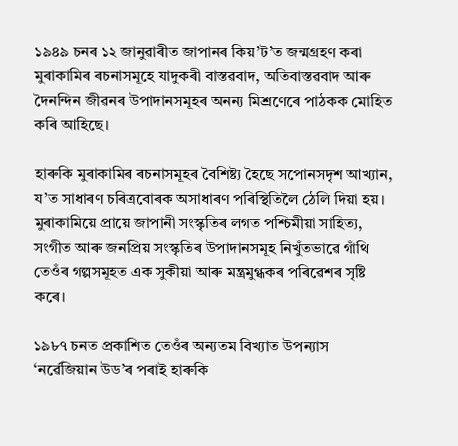১৯৪৯ চনৰ ১২ জানুৱাৰীত জাপানৰ কিয়’ট’ত জন্মগ্ৰহণ কৰা মুৰাকামিৰ ৰচনাসমূহে যাদুকৰী বাস্তৱবাদ, অতিবাস্তৱবাদ আৰু দৈনন্দিন জীৱনৰ উপাদানসমূহৰ অনন্য মিশ্ৰণেৰে পাঠকক মোহিত কৰি আহিছে।

হাৰুকি মুৰাকামিৰ ৰচনাসমূহৰ বৈশিষ্ট্য হৈছে সপোনসদৃশ আখ্যান, য’ত সাধাৰণ চৰিত্ৰবোৰক অসাধাৰণ পৰিস্থিতিলৈ ঠেলি দিয়া হয়। মুৰাকামিয়ে প্ৰায়ে জাপানী সংস্কৃতিৰ লগত পশ্চিমীয়া সাহিত্য, সংগীত আৰু জনপ্ৰিয় সংস্কৃতিৰ উপাদানসমূহ নিখুঁতভাৱে গাঁথি তেওঁৰ গল্পসমূহত এক সুকীয়া আৰু মন্ত্ৰমুগ্ধকৰ পৰিৱেশৰ সৃষ্টি কৰে।

১৯৮৭ চনত প্ৰকাশিত তেওঁৰ অন্যতম বিখ্যাত উপন্যাস ‘নৰ্ৱেজিয়ান উড’ৰ পৰাই হাৰুকি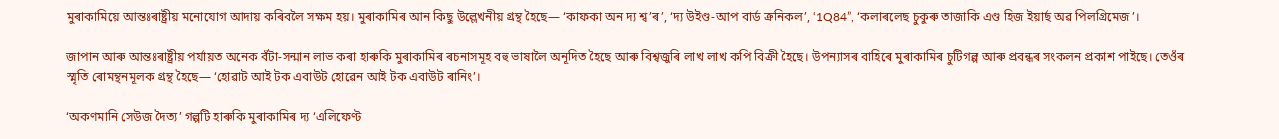মুৰাকামিয়ে আন্তঃৰাষ্ট্ৰীয় মনোযোগ আদায় কৰিবলৈ সক্ষম হয়। মুৰাকামিৰ আন কিছু উল্লেখনীয় গ্ৰন্থ হৈছে— ‘কাফকা অন দ্য শ্ব’ৰ’, ‘দ্য উইণ্ড-আপ বাৰ্ড ক্ৰনিকল’, ‘1Q84”, ‘কলাৰলেছ চুকুৰু তাজাকি এণ্ড হিজ ইয়াৰ্ছ অৱ পিলগ্ৰিমেজ’।

জাপান আৰু আন্তঃৰাষ্ট্ৰীয় পৰ্যায়ত অনেক বঁটা-সন্মান লাভ কৰা হাৰুকি মুৰাকামিৰ ৰচনাসমূহ বহু ভাষালৈ অনূদিত হৈছে আৰু বিশ্বজুৰি লাখ লাখ কপি বিক্ৰী হৈছে। উপন্যাসৰ বাহিৰে মুৰাকামিৰ চুটিগল্প আৰু প্ৰবন্ধৰ সংকলন প্ৰকাশ পাইছে। তেওঁৰ স্মৃতি ৰোমন্থনমূলক গ্ৰন্থ হৈছে— ‘হোৱাট আই টক এবাউট হোৱেন আই টক এবাউট ৰানিং’।

‘অকণমানি সেউজ দৈত্য’ গল্পটি হাৰুকি মুৰাকামিৰ দ্য ‘এলিফেণ্ট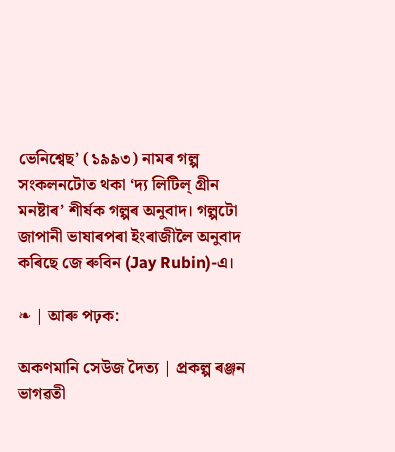ভেনিশ্বেছ’ (১৯৯৩) নামৰ গল্প সংকলনটোত থকা ‘দ্য লিটিল্‌ গ্ৰীন মনষ্টাৰ’ শীৰ্ষক গল্পৰ অনুবাদ। গল্পটো জাপানী ভাষাৰপৰা ইংৰাজীলৈ অনুবাদ কৰিছে জে ৰুবিন (Jay Rubin)-এ।

❧ | আৰু পঢ়ক:

অকণমানি সেউজ দৈত্য | প্ৰকল্প ৰঞ্জন ভাগৱতী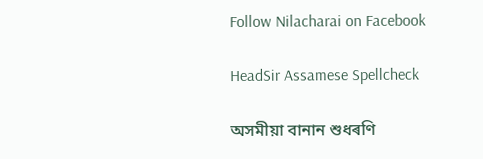Follow Nilacharai on Facebook

HeadSir Assamese Spellcheck

অসমীয়া বানান শুধৰণি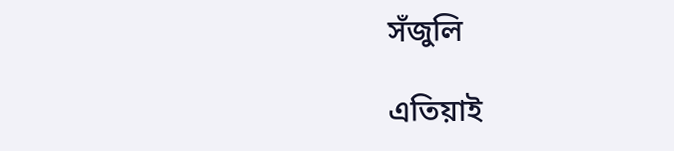সঁজুলি

এতিয়াই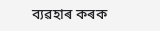ব্যৱহাৰ কৰক